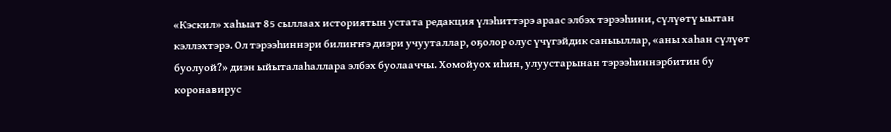«Кэскил» хаһыат 85 сыллаах историятын устата редакция үлэһиттэрэ араас элбэх тэрээһини, сүлүөтү ыытан кэллэхтэрэ. Ол тэрээһиннэри билиҥҥэ диэри учууталлар, оҕолор олус үчүгэйдик саныыллар, «аны хаһан сүлүөт буолуой?» диэн ыйыталаһаллара элбэх буолааччы. Хомойуох иһин, улуустарынан тэрээһиннэрбитин бу коронавирус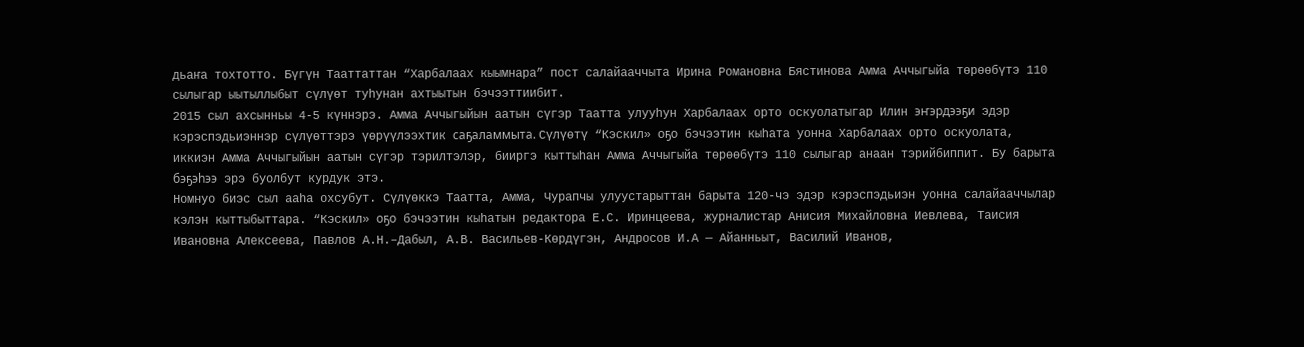дьаҥа тохтотто. Бүгүн Тааттаттан “Харбалаах кыымнара” пост салайааччыта Ирина Романовна Бястинова Амма Аччыгыйа төрөөбүтэ 110 сылыгар ыытыллыбыт сүлүөт туһунан ахтыытын бэчээттиибит.
2015 сыл ахсынньы 4-5 күннэрэ. Амма Аччыгыйын аатын сүгэр Таатта улууһун Харбалаах орто оскуолатыгар Илин эҥэрдээҕи эдэр кэрэспэдьиэннэр сүлүөттэрэ үөрүүлээхтик саҕаламмыта. Сүлүөтү “Кэскил» оҕо бэчээтин кыһата уонна Харбалаах орто оскуолата, иккиэн Амма Аччыгыйын аатын сүгэр тэрилтэлэр, бииргэ кыттыһан Амма Аччыгыйа төрөөбүтэ 110 сылыгар анаан тэрийбиппит. Бу барыта бэҕэһээ эрэ буолбут курдук этэ.
Номнуо биэс сыл ааһа охсубут. Сүлүөккэ Таатта, Амма, Чурапчы улуустарыттан барыта 120-чэ эдэр кэрэспэдьиэн уонна салайааччылар кэлэн кыттыбыттара. “Кэскил» оҕо бэчээтин кыһатын редактора Е.С. Иринцеева, журналистар Анисия Михайловна Иевлева, Таисия Ивановна Алексеева, Павлов А.Н.–Дабыл, А.В. Васильев-Көрдүгэн, Андросов И.А — Айанньыт, Василий Иванов,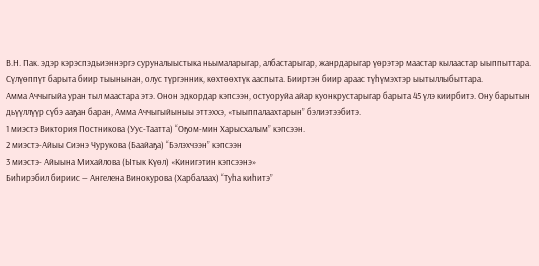В.Н. Пак. эдэр кэрэспэдьиэннэргэ суруналыыстыка ньымаларыгар, албастарыгар, жанрдарыгар үөрэтэр маастар кылаастар ыыппыттара. Сүлүөппүт барыта биир тыынынан, олус түргэнник, көхтөөхтүк ааспыта. Бииртэн биир араас түһүмэхтэр ыытыллыбыттара.
Амма Аччыгыйа уран тыл маастара этэ. Онон эдкордар кэпсээн, остуоруйа айар куонкрустарыгар барыта 45 үлэ киирбитэ. Ону барытын дьүүллүүр сүбэ ааҕан баран, Амма Аччыгыйыныы эттэххэ, «тыыппалаахтарын” бэлиэтээбитэ.
1 миэстэ Виктория Постникова (Уус-Таатта) “Оҕом-мин Харысхалым” кэпсээн.
2 миэстэ-Айыы Сиэнэ Чурукова (Баайаҕа) “Бэлэхчээн” кэпсээн
3 миэстэ- Айыына Михайлова (Ытык Күөл) «Кинигэтин кэпсээнэ»
Биһирэбил бириис — Ангелена Винокурова (Харбалаах) “Туһа киһитэ”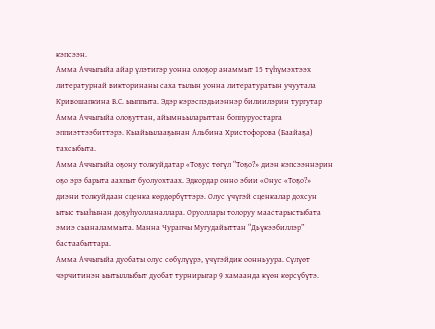кэпсээн.
Амма Аччыгыйа айар үлэтигэр уонна олоҕор анаммыт 15 түһүмэхтээх литературнай викторинаны саха тылын уонна литературатын учуутала Кривошапкина В.С. ыыппыта. Эдэр кэрэспэдьиэннэр билиилэрин тургутар Амма Аччыгыйа олоҕуттан, айымньыларыттан боппуруостарга эппиэттээбиттэрэ. Кыайыылааҕынан Альбина Христофорова (Баайаҕа) тахсыбыта.
Амма Аччыгыйа оҕону толкуйдатар «Тоҕус төгүл “Тоҕо?» диэн кэпсээннэрин оҕо эрэ барыта аахпыт буолуохтаах. Эдкордар онно эбии «Онус «Тоҕо?» диэни толкуйдаан сценка көрдөрбүттэрэ. Олус үчүгэй сценкалар дохсун ытыс тыаһынан доҕуһуолланаллара. Оруоллары толоруу маастарыстыбата эмиэ сыаналаммыта. Манна Чурапчы Мугудайыттан “Дьүкээбиллэр” бастаабыттара.
Амма Аччыгыйа дуобаты олус сөбүлүүрэ, үчүгэйдик оонньуура. Сүлүөт чэрчитинэн ыытыллыбыт дуобат турнирыгар 9 хамаанда күөн көрсүбүтэ.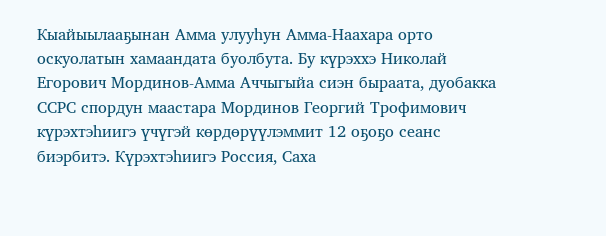Кыайыылааҕынан Амма улууһун Амма-Наахара орто оскуолатын хамаандата буолбута. Бу күрэххэ Николай Егорович Мординов-Амма Аччыгыйа сиэн быраата, дуобакка ССРС спордун маастара Мординов Георгий Трофимович күрэхтэһиигэ үчүгэй көрдөрүүлэммит 12 оҕоҕо сеанс биэрбитэ. Күрэхтэһиигэ Россия, Саха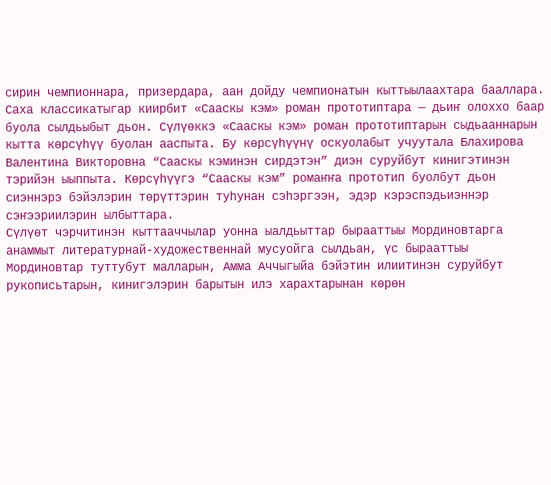сирин чемпионнара, призердара, аан дойду чемпионатын кыттыылаахтара бааллара.
Саха классикатыгар киирбит «Сааскы кэм» роман прототиптара — дьиҥ олоххо баар буола сылдьыбыт дьон. Сүлүөккэ «Сааскы кэм» роман прототиптарын сыдьааннарын кытта көрсүһүү буолан ааспыта. Бу көрсүһүүнү оскуолабыт учуутала Блахирова Валентина Викторовна “Сааскы кэминэн сирдэтэн” диэн суруйбут кинигэтинэн тэрийэн ыыппыта. Көрсүһүүгэ “Сааскы кэм” ромаҥҥа прототип буолбут дьон сиэннэрэ бэйэлэрин төрүттэрин туһунан сэһэргээн, эдэр кэрэспэдьиэннэр сэҥээриилэрин ылбыттара.
Сүлүөт чэрчитинэн кыттааччылар уонна ыалдьыттар бырааттыы Мординовтарга анаммыт литературнай-художественнай мусуойга сылдьан, үс бырааттыы Мординовтар туттубут малларын, Амма Аччыгыйа бэйэтин илиитинэн суруйбут рукописьтарын, кинигэлэрин барытын илэ харахтарынан көрөн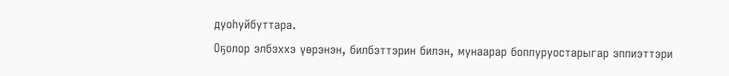дуоһуйбуттара.
Оҕолор элбэххэ үөрэнэн, билбэттэрин билэн, мунаарар боппуруостарыгар эппиэттэри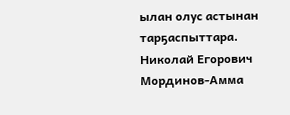ылан олус астынан тарҕаспыттара.
Николай Егорович Мординов-Амма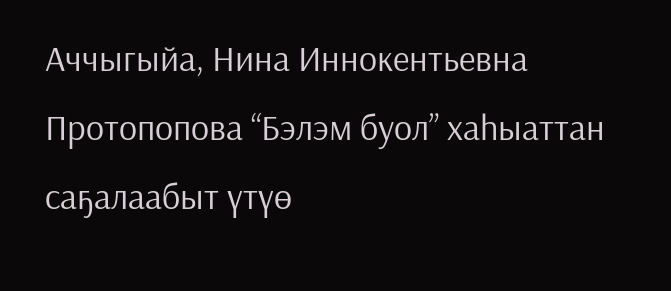Аччыгыйа, Нина Иннокентьевна Протопопова “Бэлэм буол” хаһыаттан саҕалаабыт үтүө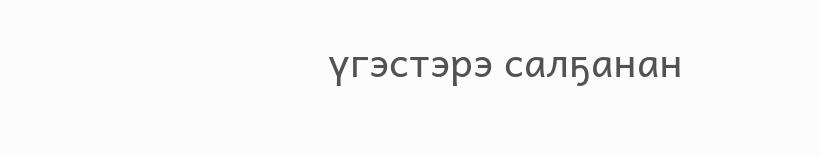үгэстэрэ салҕанан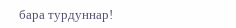бара турдуннар!